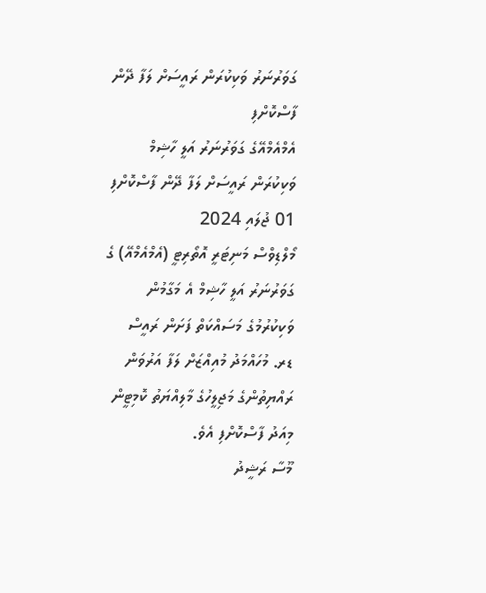ގަވަރުނަރު ވަކިކުރަން ރައީސަށް ލަފާ ދޭން ފާސްކޮށްފި
އެމްއެމްއޭގެ ގަވަރުނަރު އަލީ ހާޝިމް ވަކިކުރަން ރައީސަށް ލަފާ ދޭން ފާސްކޮށްފި
01 ޖުލައި 2024
މޯލްޑިވްސް މަނިޓަރީ އޮތޯރިޓީ (އެމްއެމްއޭ) ގެ ގަވަރުނަރު އަލީ ހާޝިމް އެ މަގާމުން ވަކިކުރުމުގެ މަސައްކަތް ފަށަން ރައީސް ޑރ. މުހައްމަދު މުއިއްޒަށް ލަފާ އަރުވަން ރައްޔިތުންގެ މަޖިލީހުގެ މާލިއްޔަތު ކޮމިޓީން މިއަދު ފާސްކޮށްފި އެވެ.
މޫސާ ރަޝީދު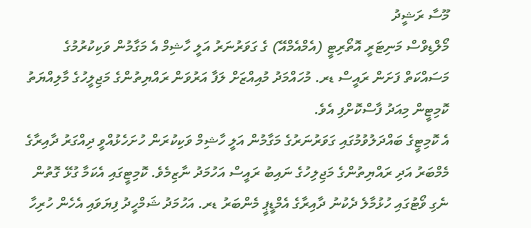މޫސާ ރަޝީދު
މޯލްޑިވްސް މަނިޓަރީ އޮތޯރިޓީ (އެމްއެމްއޭ) ގެ ގަވަރުނަރު އަލީ ހާޝިމް އެ މަގާމުން ވަކިކުރުމުގެ މަސައްކަތް ފަށަން ރައީސް ޑރ. މުހައްމަދު މުއިއްޒަށް ލަފާ އަރުވަން ރައްޔިތުންގެ މަޖިލީހުގެ މާލިއްޔަތު ކޮމިޓީން މިއަދު ފާސްކޮށްފި އެވެ.
އެ ކޮމިޓީގެ ބައްދަލުވުމުގައި ގަވަރުނަރުގެ މަގާމުން އަލީ ހާޝިމް ވަކިކުރަން ހުށަހެޅުއްވީ ދިއްގަރު ދާއިރާގެ މެމްބަރު އަދި ރައްޔިތުންގެ މަޖިލިހުގެ ނައިބު ރައީސް އަހުމަދު ނާޒިމެވެ. ކޮމިޓީގައި އެކަމާ ގުޅޭ ގޮތުން ނެގި ވޯޓުގައި ހުޅުމާލެ ދެކުނު ދާއިރާގެ އެމްޑީޕީ މެންބަރު ޑރ. އަހުމަދު ޝަމްހީދު ފިޔަވައި އެހެން ހުރިހާ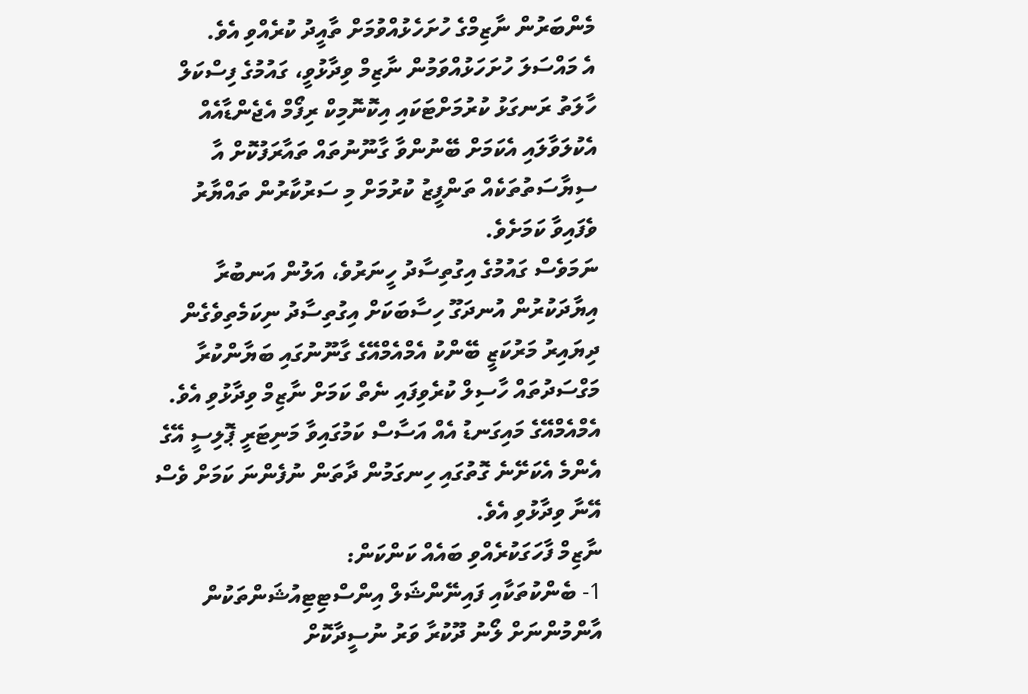މެންބަރުން ނާޒިމްގެ ހުށަހެޅުއްވުމަށް ތާއީދު ކުރެއްވި އެވެ.
އެ މައްސަލަ ހުށަހަޅުއްވަމުން ނާޒިމް ވިދާޅުވީ، ގައުމުގެ ފިސްކަލް ހާލަތު ރަނގަޅު ކުރުމަށްޓަކައި އިކޮނޮމިކް ރިފޯމް އެޖެންޑާއެއް އެކުލަވާލައި އެކަމަށް ބޭނުންވާ ގާނޫނުތައް ތައާރަފުކޮށް އާ ސިޔާސަތުތަކެއް ތަންފީޒު ކުރުމަށް މި ސަރުކާރުން ތައްޔާރު ވެފައިވާ ކަމަށެވެ.
ނަމަވެސް ގައުމުގެ އިގުތިސާދު ހީނަރުވެ، އަލުން އަނބުރާ އިޔާދަކުރުން އުނދަގޫ ހިސާބަކަށް އިގުތިސާދު ނިކަމެތިވެގެން ދިޔައިރު މަރުކަޒީ ބޭންކު އެމްއެމްއޭގެ ގާނޫނުގައި ބަޔާންކުރާ މަގްސަދުތައް ހާސިލް ކުރެވިފައި ނެތް ކަމަށް ނާޒިމް ވިދާޅުވި އެވެ. އެމްއެމްއޭގެ މައިގަނޑު އެއް އަސާސް ކަމުގައިވާ މަނިޓަރީ ޕޮލިސީ އޭގެ އެންމެ އެކަށޭނެ ގޮތުގައި ހިނގަމުން ދާތަން ނުފެންނަ ކަމަށް ވެސް އޭނާ ވިދާޅުވި އެވެ.
ނާޒިމް ފާހަގަކުރެއްވި ބައެއް ކަންކަން:
1- ބެންކުތަކާއި ފައިނޭންޝަލް އިންސްޓިޓިއުޝަންތަކުން އާންމުންނަށް ލޯނު ދޫކުރާ ވަރު ނުސީދާކޮށް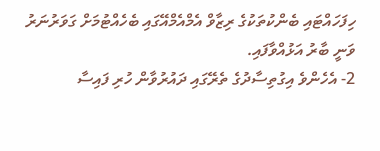ހިފަހައްޓައި ބެންކުތަކުގެ ރިޒާވް އެމްއެމްއޭގައި ބެހެއްޓުމަށް ގަވަރުނަރު ވަނީ ބާރު އަޅުއްވާފައި.
2- އެހެންވެ އިގުތިސާދުގެ ތެރޭގައި ދައުރުވާން ހުރި ފައިސާ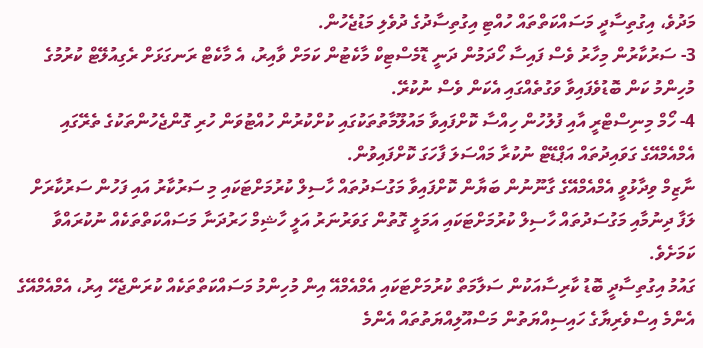މަދުވެ، އިގުތިސާދީ މަސައްކަތްތައް ހުއްޓި އިގުތިސާދުގެ ދުވެލި މަޑުޖެހުން.
3- ސަރުކާރުން މިހާރު ވެސް ފައިސާ ހޯދަމުން ދަނީ ޑޮމެސްޓިކް މާކެޓުން ކަމަށް ވާއިރު، އެ މާކެޓް ރަނގަޅަށް ރެގިއުލޭޓް ކުރުމުގެ މުހިންމު ކަން ބޮޑުވެފައިވާ ވަގުތެއްގައި އެކަން ވެސް ނުކުރޭ.
4- ހޯމް މިނިސްޓްރީ އާއި ފުލުހުން ހިއްސާ ކޮށްފައިވާ މައުލޫމާތުތަކުގައި ކުށްކުރުން ހުއްޓުވަން ހުރި ގޮންޖެހުންތަކުގެ ތެރޭގައި އެމްއެމްއޭގެ ގަވައިދުތައް އަޕްޑޭޓް ނުކުރާ މައްސަލަ ފާހަގަ ކޮށްފައިވުން.
ނާޒިމް ވިދާޅުވީ އެމްއެމްއޭގެ ގާނޫނުން ބަޔާން ކޮށްފައިވާ މަގުސަދުތައް ހާސިލް ކުރުމަށްޓަކައި މި ސަރުކާރު އައި ފަހުން ސަރުކާރަށް ލަފާ ދިނުމާއި މަގުސަދުތައް ހާސިލް ކުރުމަށްޓަކައި އަމަލީ ގޮތުން ގަވަރުނަރު އަލީ ހާޝިމް ހަރުދަނާ މަސައްކަތްތަކެއް ނުކުރައްވާ ކަމަށެވެ.
ގައުމު އިގުތިސާދީ ބޮޑު ކާރިސާއަކުން ސަލާމަތް ކުރުމަށްޓަކައި އެމްއެމްއޭ އިން މުހިންމު މަސައްކަތްތަކެއް ކުރަންޖެހޭ އިރު، އެމްއެމްއޭގެ އެންމެ އިސްވެރިޔާގެ ހައިސިއްޔަތުން މަސްއޫލިއްޔަތުތައް އެންމެ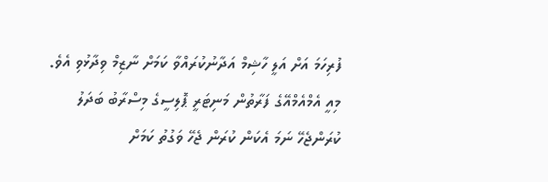ފުރިހަމަ އަށް އަލީ ހާޝިމް އަދާނުކުރައްވާ ކަމަށް ނާޒިމް ވިދާޅުވި އެވެ.
މިއީ އެމްއެމްއޭގެ ފަރާތުން މަނިޓަރީ ޕޮލިސީގެ މިސްރާބު ބަދަލު ކުރަންޖެހޭ ނަމަ އެކަން ކުރަން ޖެހޭ ވަގުތު ކަމަށް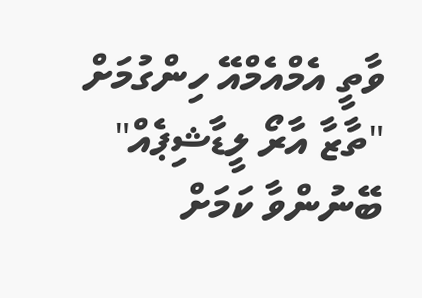ވާތީ އެމްއެމްއޭ ހިންގުމަށް "ތާޒާ އާރޯ ލީޑާޝިޕެއް" ބޭނުންވާ ކަމަށް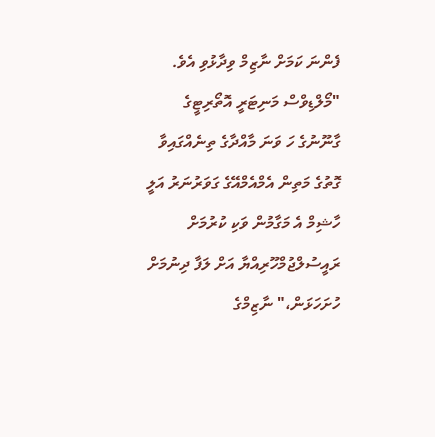ފެންނަ ކަމަށް ނާޒިމް ވިދާޅުވި އެވެ.
"މޯލްޑިވްސް މަނިޓަރީ އޮތޯރިޓީގެ ގާނޫނުގެ ހަ ވަނަ މާއްދާގެ ތިނެއްގައިވާ ގޮތުގެ މަތިން އެމްއެމްއޭގެ ގަވަރުނަރު އަލީ ހާޝިމް އެ މަގާމުން ވަކި ކުރުމަށް ރައީސުލްޖުމްހޫރިއްޔާ އަށް ލަފާ ދިނުމަށް ހުށަހަޅަން،" ނާޒިމްގެ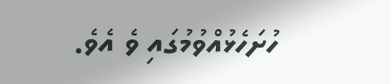ހުށަހެޅުއްވުމުގައި ވެ އެވެ.